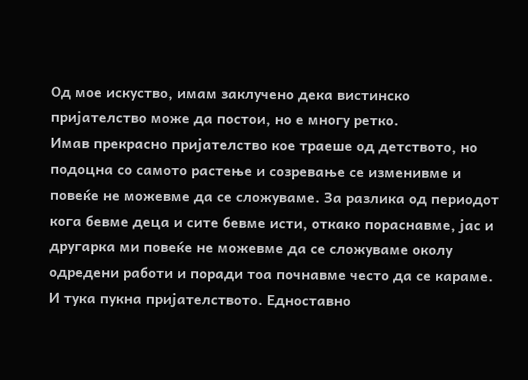Од мое искуство, имам заклучено дека вистинско пријателство може да постои, но е многу ретко.
Имав прекрасно пријателство кое траеше од детството, но подоцна со самото растење и созревање се изменивме и повеќе не можевме да се сложуваме. За разлика од периодот кога бевме деца и сите бевме исти, откако пораснавме, јас и другарка ми повеќе не можевме да се сложуваме околу одредени работи и поради тоа почнавме често да се караме. И тука пукна пријателството. Едноставно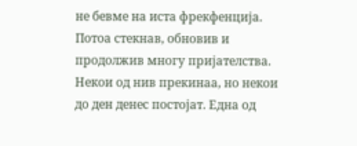не бевме на иста фрекфенција. Потоа стекнав, обновив и продолжив многу пријателства. Некои од нив прекинаа, но некои до ден денес постојат. Една од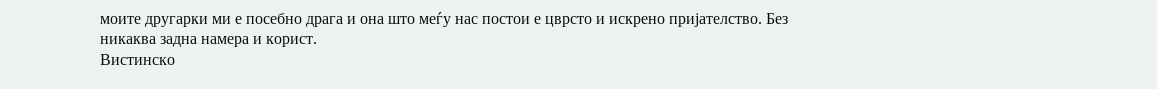моите другарки ми е посебно драга и она што меѓу нас постои е цврсто и искрено пријателство. Без никаква задна намера и корист.
Вистинско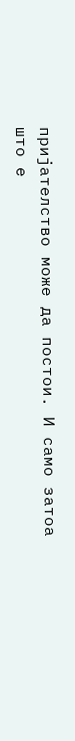пријателство може да постои. И само затоа што е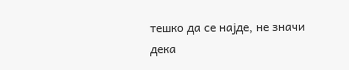тешко да се најде, не значи дека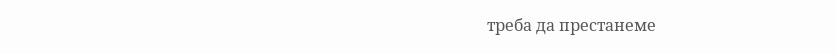треба да престанеме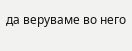да веруваме во него